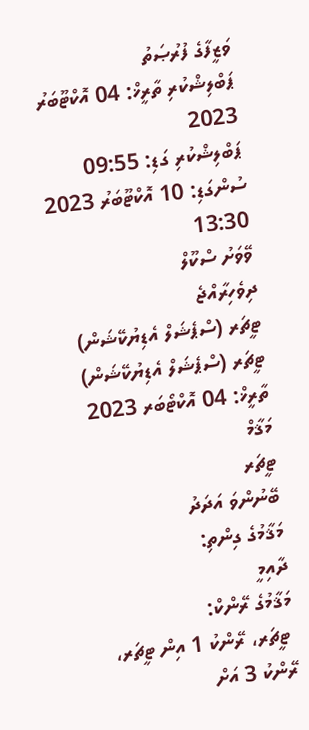ވަޒީފާގެ ފުރުޞަތު
ޕަބްލިޝްކުރި ތާރީޚް: 04 އޮކްޓޫބަރު 2023
ޕަބްލިޝްކުރި ގަޑި: 09:55
ސުންގަޑި: 10 އޮކްޓޫބަރު 2023 13:30
ވޭވަށު ސްކޫލް
ދިވެހިރާއްޖެ
ޓީޗަރ (ސްޕެޝަލް އެޑިޔުކޭޝަން)
ޓީޗަރ (ސްޕެޝަލް އެޑިޔުކޭޝަން)
ތާރީޚް: 04 އޮކްޓޯބަރ 2023
މަޤާމް
ޓީޗަރ
ބޭނުންވަ އަދަދު
މަޤާމުގެ ގިންތި:
ދާއިމީ
މަޤާމުގެ ރޭންކް:
 ޓީޗަރ، ރޭންކު 1 އިން ޓީޗަރ، ރޭންކު 3 އަށް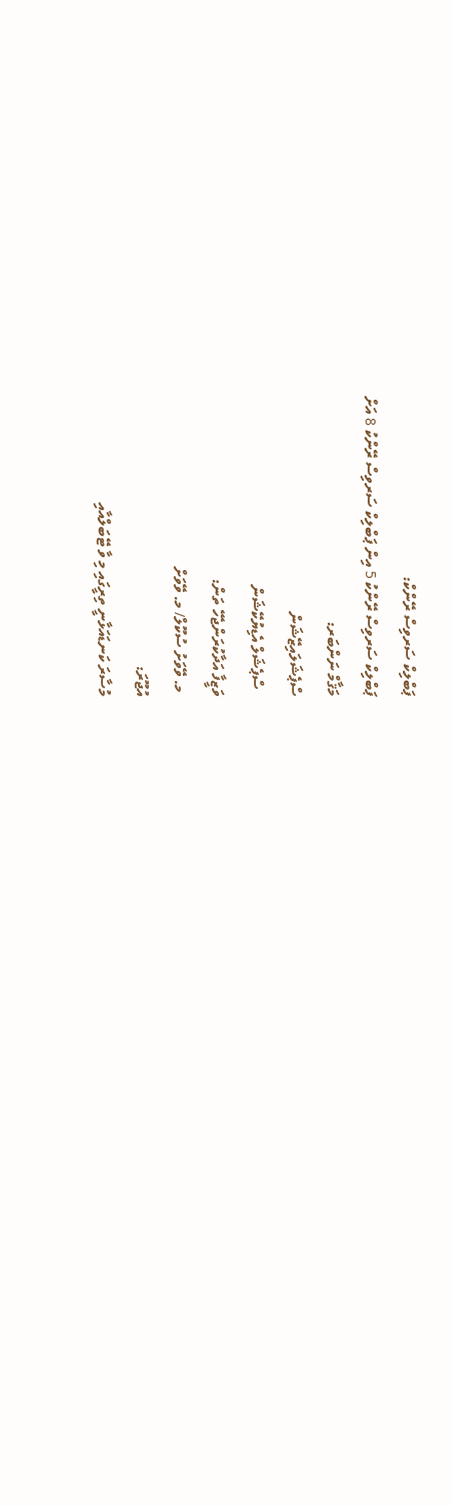ޕަބްލިކް ސަރވިސް ރޭންކް:
ޕަބްލިކް ސަރވިސް ރޭންކު 5 އިން ޕަބްލިކް ސަރވިސް ރޭންކު 8 އަށް
މަޤާމް ނަންބަރ:
ސްޕެޝަލައިޒޭޝަން
  ސްޕެޝަލް އެޑިޔުކޭޝަން
ވަޒީފާ އަދާކުރަންޖެހޭ ތަން:
 މ. ވޭވަށު ސުކޫލް/ މ. ވޭވަށް
އުޖޫރަ:
މުސާރަ ކަނޑައަޅާނީ ތިރީގައި މި ވާ ޓޭބަލްއާއި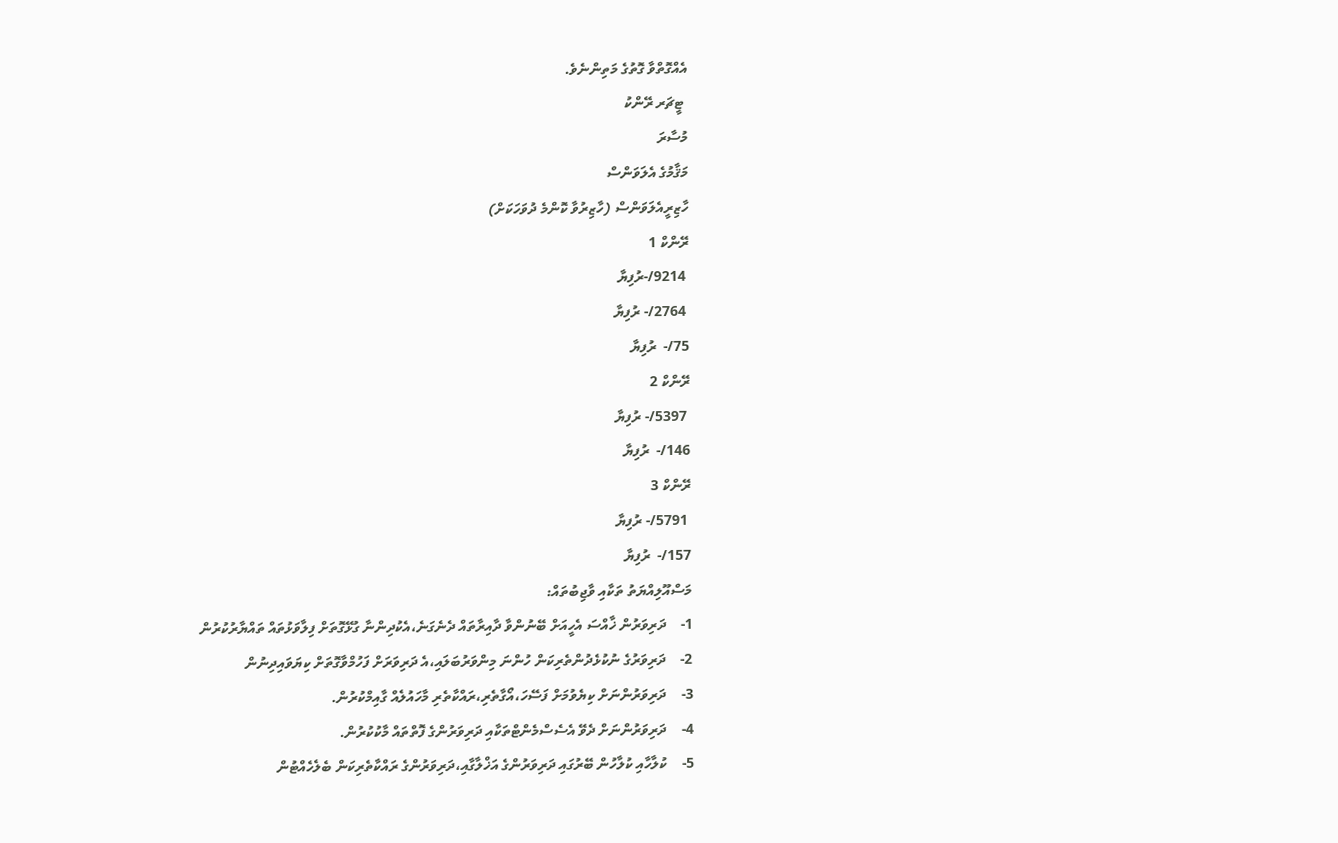އެއްގޮތްވާ ގޮތުގެ މަތިންނެވެ.
 ޓީޗަރ ރޭންކު
މުސާރަ
މަޤާމުގެ އެލަވަންސް
ހާޒިރީއެލަވަންސް (ހާޒިރުވާ ކޮންމެ ދުވަހަކަށް)
ރޭންކް 1
 9214/-ރުފިޔާ
 2764/- ރުފިޔާ
75/-  ރުފިޔާ
ރޭންކް 2
 5397/- ރުފިޔާ
146/-  ރުފިޔާ
ރޭންކް 3
 5791/- ރުފިޔާ
157/-  ރުފިޔާ
މަސްއޫލިއްޔަތު ތަކާއި ވާޖިބުތައް:
1-    ދަރިވަރުން ޚާއްސަ އެހީއަށް ބޭނުންވާ ދާއިރާތައް ދެނެގަނެ،އެކުދިންނާ ގުޅޭގޮތަށް ފިލާވަޅުތައް ތައްޔާރުކުރުން
2-    ދަރިވަރުގެ ނުކުޅެދުންތެރިކަން ހުންނަ މިންވަރުބަލައި،އެ ދަރިވަރަށް ފަހުމްވާގޮތަށް ކިޔަވައިދިނުން
3-    ދަރިވަރުންނަށް ކިޔެވުމަށް ފަސޭހަ،އޯގާތެރި،ރައްކާތެރި މާހައުލެއް ގާއިމްކުރުން.
4-    ދަރިވަރުންނަށް ދެވޭ އެސެސްމެންޓްތަކާއި ދަރިވަރުންގެ ފޮތްތައް މާކުކުރުން.
5-    ކުލާހާއި ކުލާހުން ބޭރުގައި ދަރިވަރުންގެ އަޚްލާގާއި،ދަރިވަރުންގެ ރައްކާތެރިކަން ބެލެހެއްޓުން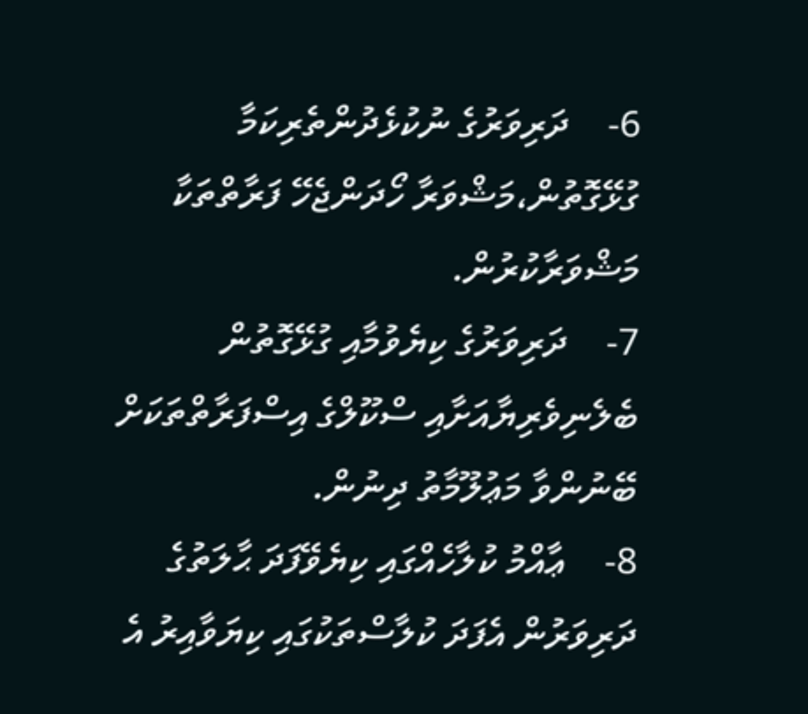6-    ދަރިވަރުގެ ނުކުޅެދުންތެރިކަމާ ގުޅޭގޮތުން،މަޝްވަރާ ހޯދަންޖެހޭ ފަރާތްތަކާ މަޝްވަރާކުރުން.
7-    ދަރިވަރުގެ ކިޔެވުމާއި ގުޅޭގޮތުން ބެލެނިވެރިޔާއަށާއި ސްކޫލްގެ އިސްފަރާތްތަކަށް ބޭނުންވާ މަޢުލޫމާތު ދިނުން.
8-    ޢާއްމު ކުލާހެއްގައި ކިޔެވޭފަދަ ޙާލަތުގެ ދަރިވަރުން އެފަދަ ކުލާސްތަކުގައި ކިޔަވާއިރު އެ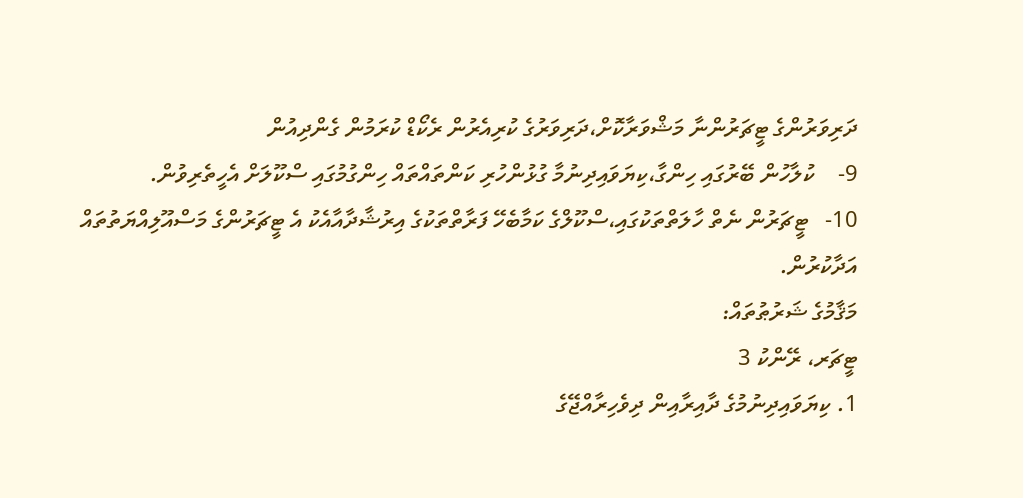ދަރިވަރުންގެ ޓީޗަރުންނާ މަޝްވަރާކޮށް،ދަރިވަރުގެ ކުރިއެރުން ރެކޯޑް ކުރަމުން ގެންދިއުން
9-    ކުލާހުން ބޭރުގައި ހިންގާ،ކިޔަވައިދިނުމާ ގުޅުންހުރި ކަންތައްތައް ހިންގުމުގައި ސްކޫލަށް އެހީތެރިވުން.
10-   ޓީޗަރުން ނެތް ހާލަތްތަކުގައި،ސްކޫލްގެ ކަމާބެހޭ ފަރާތްތަކުގެ އިރުޝާދާއާއެކު އެ ޓީޗަރުންގެ މަސްއޫލިއްޔަތުތައް އަދާކުރުން.
މަޤާމުގެ ޝަރުޠުތައް:
ޓީޗަރ، ރޭންކު 3
1. ކިޔަވައިދިނުމުގެ ދާއިރާއިން ދިވެހިރާއްޖޭގެ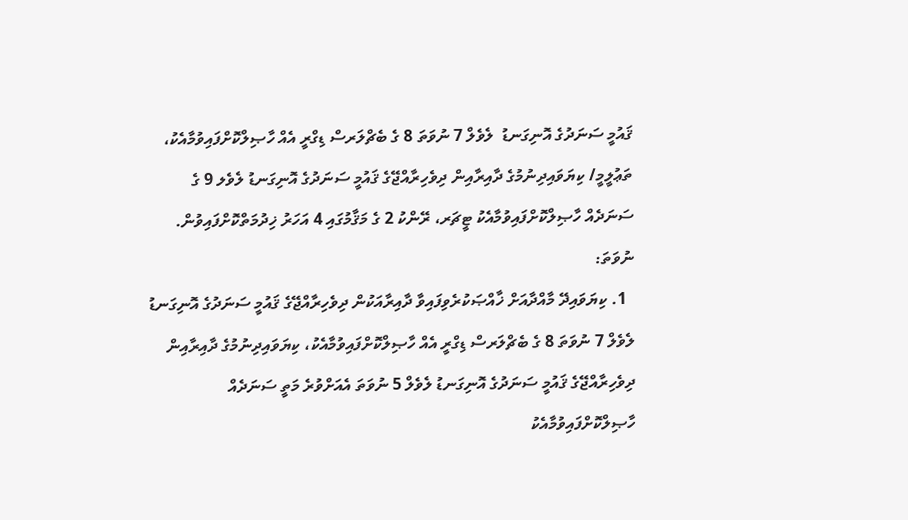ޤައުމީ ސަނަދުގެ އޮނިގަނޑު  ލެވެލް 7 ނުވަތަ 8 ގެ ބެޗްލަރސް ޑިގްރީ އެއް ހާޞިލްކޮށްފައިވުމާއެކު، ތަޢުލީމީ/ ކިޔަވައިދިނުމުގެ ދާއިރާއިން ދިވެހިރާއްޖޭގެ ޤައުމީ ސަނަދުގެ އޮނިގަނޑު ލެވެލ 9 ގެ ސަނަދެއް ހާޞިލްކޮށްފައިވުމާއެކު ޓީޗަރ، ރޭންކު 2 ގެ މަޤާމުގައި 4 އަހަރު ޚިދުމަތްކޮށްފައިވުން.
ނުވަތަ:
  1. ކިޔަވައިދޭ މާއްދާއަށް ޚާއްޞަކުރެވިފައިވާ ދާއިރާއަކުން ދިވެހިރާއްޖޭގެ ޤައުމީ ސަނަދުގެ އޮނިގަނޑު ލެވެލް 7 ނުވަތަ 8 ގެ ބެޗްލަރސް ޑިގްރީ އެއް ހާޞިލްކޮށްފައިވުމާއެކު، ކިޔަވައިދިނުމުގެ ދާއިރާއިން ދިވެހިރާއްޖޭގެ ޤައުމީ ސަނަދުގެ އޮނިގަނޑު ލެވެލް 5 ނުވަތަ އެއަށްވުރެ މަތީ ސަނަދެއް ހާޞިލްކޮށްފައިވުމާއެކު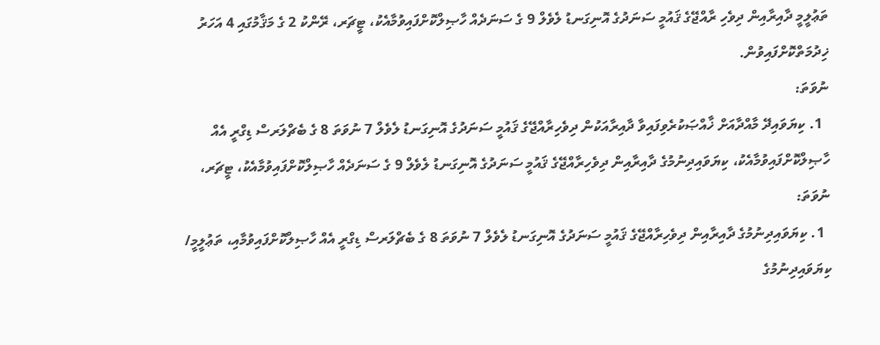ތަޢުލީމީ ދާއިރާއިން ދިވެހި ރާއްޖޭގެ ޤައުމީ ސަނަދުގެ އޮނިގަނޑު ލެވެލް 9 ގެ ސަނަދެއް ހާޞިލްކޮށްފައިވުމާއެކު، ޓީޗަރ، ރޭންކު 2 ގެ މަޤާމުގައި 4 އަހަރު ޚިދުމަތްކޮށްފައިވުން.
ނުވަތަ:
  1. ކިޔަވައިދޭ މާއްދާއަށް ޚާއްޞަކުރެވިފައިވާ ދާއިރާއަކުން ދިވެހިރާއްޖޭގެ ޤައުމީ ސަނަދުގެ އޮނިގަނޑު ލެވެލް 7 ނުވަތަ 8 ގެ ބެޗްލަރސް ޑިގްރީ އެއް ހާޞިލްކޮށްފައިވުމާއެކު، ކިޔަވައިދިނުމުގެ ދާއިރާއިން ދިވެހިރާއްޖޭގެ ޤައުމީ ސަނަދުގެ އޮނިގަނޑު ލެވެލް 9 ގެ ސަނަދެއް ހާޞިލްކޮށްފައިވުމާއެކު، ޓީޗަރ،
ނުވަތަ:
  1. ކިޔަވައިދިނުމުގެ ދާއިރާއިން ދިވެހިރާއްޖޭގެ ޤައުމީ ސަނަދުގެ އޮނިގަނޑު ލެވެލް 7 ނުވަތަ 8 ގެ ބެޗްލަރސް ޑިގްރީ އެއް ހާޞިލްކޮށްފައިވުމާއި، ތަޢުލީމީ/ ކިޔަވައިދިނުމުގެ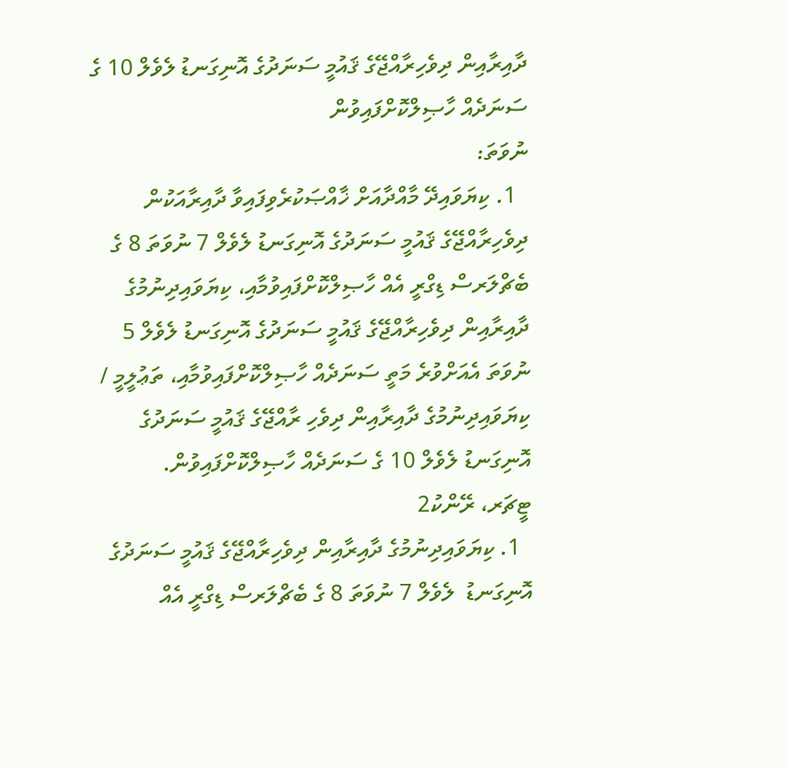ދާއިރާއިން ދިވެހިރާއްޖޭގެ ޤައުމީ ސަނަދުގެ އޮނިގަނޑު ލެވެލް 10 ގެ ސަނަދެއް ހާޞިލްކޮށްފައިވުން
ނުވަތަ:
  1. ކިޔަވައިދޭ މާއްދާއަށް ޚާއްޞަކުރެވިފައިވާ ދާއިރާއަކުން ދިވެހިރާއްޖޭގެ ޤައުމީ ސަނަދުގެ އޮނިގަނޑު ލެވެލް 7 ނުވަތަ 8 ގެ ބެޗްލަރސް ޑިގްރީ އެއް ހާޞިލްކޮށްފައިވުމާއި، ކިޔަވައިދިނުމުގެ ދާއިރާއިން ދިވެހިރާއްޖޭގެ ޤައުމީ ސަނަދުގެ އޮނިގަނޑު ލެވެލް 5 ނުވަތަ އެއަށްވުރެ މަތީ ސަނަދެއް ހާޞިލްކޮށްފައިވުމާއި، ތަޢުލީމީ / ކިޔަވައިދިނުމުގެ ދާއިރާއިން ދިވެހި ރާއްޖޭގެ ޤައުމީ ސަނަދުގެ އޮނިގަނޑު ލެވެލް 10 ގެ ސަނަދެއް ހާޞިލްކޮށްފައިވުން.
ޓީޗަރ، ރޭންކު2
  1. ކިޔަވައިދިނުމުގެ ދާއިރާއިން ދިވެހިރާއްޖޭގެ ޤައުމީ ސަނަދުގެ އޮނިގަނޑު  ލެވެލް 7 ނުވަތަ 8 ގެ ބެޗްލަރސް ޑިގްރީ އެއް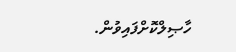ހާޞިލްކޮށްފައިވުން.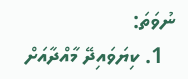ނުވަތަ:
  1. ކިޔަވައިދޭ މާއްދާއަށް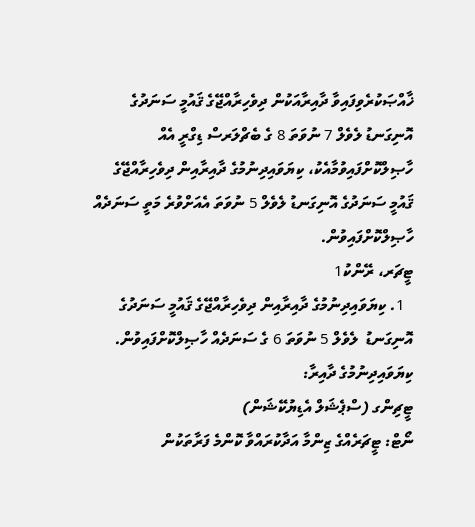ޚާއްޞަކުރެވިފައިވާ ދާއިރާއަކުން ދިވެހިރާއްޖޭގެ ޤައުމީ ސަނަދުގެ އޮނިގަނޑު ލެވެލް 7 ނުވަތަ 8 ގެ ބެޗްލަރސް ޑިގްރީ އެއް ހާޞިލްކޮށްފައިވުމާއެކު، ކިޔަވައިދިނުމުގެ ދާއިރާއިން ދިވެހިރާއްޖޭގެ ޤައުމީ ސަނަދުގެ އޮނިގަނޑު ލެވެލް 5 ނުވަތަ އެއަށްވުރެ މަތީ ސަނަދެއް ހާޞިލްކޮށްފައިވުން.
ޓީޗަރ، ރޭންކު1
  1. ކިޔަވައިދިނުމުގެ ދާއިރާއިން ދިވެހިރާއްޖޭގެ ޤައުމީ ސަނަދުގެ އޮނިގަނޑު  ލެވެލް 5 ނުވަތަ 6 ގެ ސަނަދެއް ހާޞިލްކޮށްފައިވުން.
ކިޔަވައިދިނުމުގެ ދާއިރާ:
ޓީޗިންގ (ސްޕެޝަލް އެޑިޔުކޭޝަން)
ނޯޓް: ޓީޗަރެއްގެ ޒިންމާ އަދާކުރައްވާ ކޮންމެ ފަރާތަކުން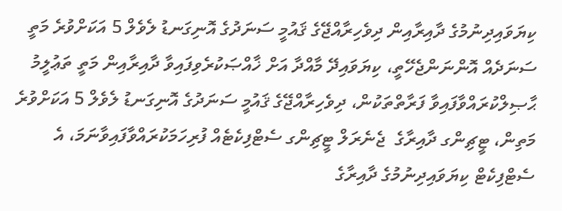ކިޔަވައިދިނުމުގެ ދާއިރާއިން ދިވެހިރާއްޖޭގެ ޤައުމީ ސަނަދުގެ އޮނިގަނޑު ލެވެލް 5 އަކަށްވުރެ މަތީ ސަނަދެއް އޮންނަންޖެހޭތީ، ކިޔަވައިދޭ މާއްދާ އަށް ޚާއްޞަކުރެވިފައިވާ ދާއިރާއިން މަތީ ތަޢުލީމު ޙާޞިލްކުރައްވާފައިވާ ފަރާތްތަކުން، ދިވެހިރާއްޖޭގެ ޤައުމީ ސަނަދުގެ އޮނިގަނޑު ލެވެލް 5 އަކަށްވުރެ މަތިން، ޓީޗިންގ ދާއިރާގެ  ޖެނެރަލް ޓީޗިންގ ސެޓްފިކެޓެއް ފުރިހަމަކުރައްވާފައިވާނަމަ، އެ ސެޓްފިކެޓް ކިޔަވައިދިނުމުގެ ދާއިރާގެ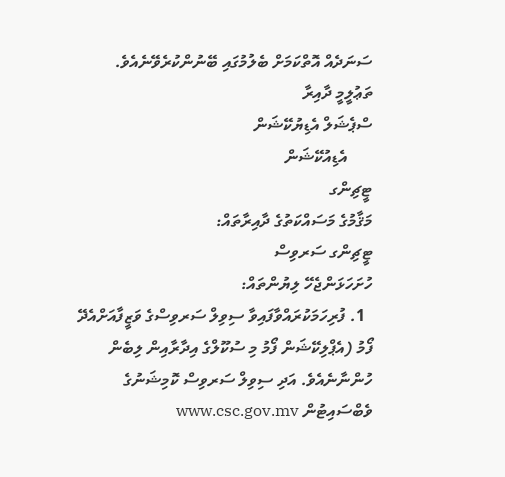ސަނަދެއް އޮތްކަމަށް ބެލުމުގައި ބޭނުންކުރެވޭނެއެވެ.
ތަޢުލީމީ ދާއިރާ
ސްޕެޝަލް އެޑިޔުކޭޝަން
      އެޑިއުކޭޝަން
ޓީޗިންގ
މަޤާމުގެ މަސައްކަތުގެ ދާއިރާތައް:
ޓީޗިންގ ސަރވިސް
ހުށަހަޅަންޖެހޭ ލިޔުންތައް:
  1. ފުރިހަމަކުރައްވާފައިވާ ސިވިލް ސަރވިސްގެ ވަޒީފާއަށްއެދޭ ފޯމު (އެޕްލިކޭޝަން ފޯމު މި ސުކޫލްގެ އިދާރާއިން ލިބެން ހުންނާނެއެވެ. އަދި ސިވިލް ސަރވިސް ކޮމިޝަނުގެ ވެބްސައިޓުން www.csc.gov.mv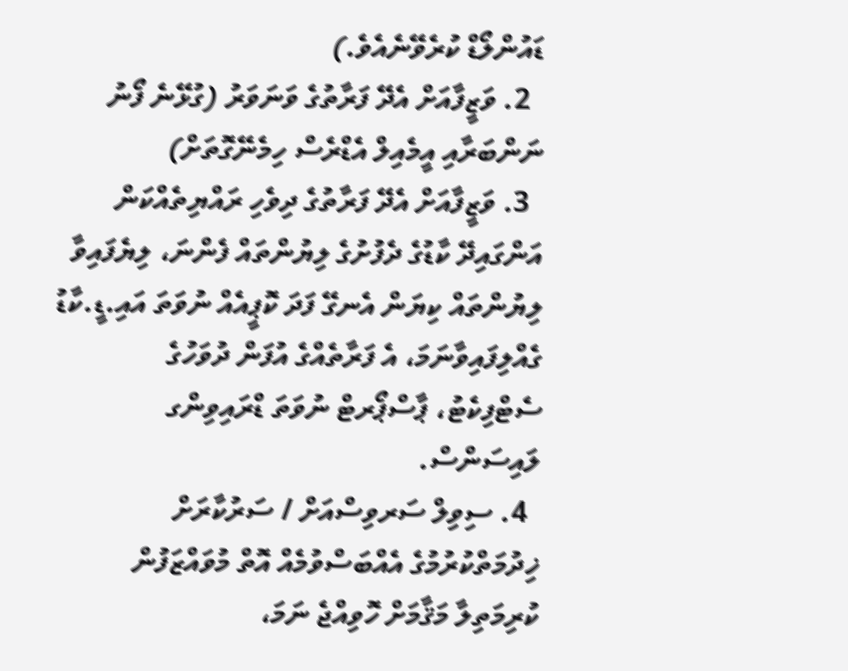ޑައުންލޯޑް ކުރެވޭނެއެވެ.)
  2. ވަޒީފާއަށް އެދޭ ފަރާތުގެ ވަނަވަރު (ގުޅޭނެ ފޯނު ނަންބަރާއި އީމެއިލް އެޑްރެސް ހިމެނޭގޮތަށް)
  3. ވަޒީފާއަށް އެދޭ ފަރާތުގެ ދިވެހި ރައްޔިތެއްކަން އަންގައިދޭ ކާޑުގެ ދެފުށުގެ ލިޔުންތައް ފެންނަ، ލިޔެފައިވާ ލިޔުންތައް ކިޔަން އެނގޭ ފަދަ ކޮޕީއެއް ނުވަތަ އައި.ޑީ.ކާޑު ގެއްލިފައިވާނަމަ، އެ ފަރާތެއްގެ އުފަން ދުވަހުގެ ސެޓްފިކެޓު، ޕާސްޕޯރޓް ނުވަތަ ޑްރައިވިންގ ލައިސަންސް.
  4. ސިވިލް ސަރވިސްއަށް / ސަރުކާރަށް ޚިދުމަތްކުރުމުގެ އެއްބަސްވުމެއް އޮތް މުވައްޒަފުން ކުރިމަތިލާ މަޤާމަށް ހޮވިއްޖެ ނަމަ،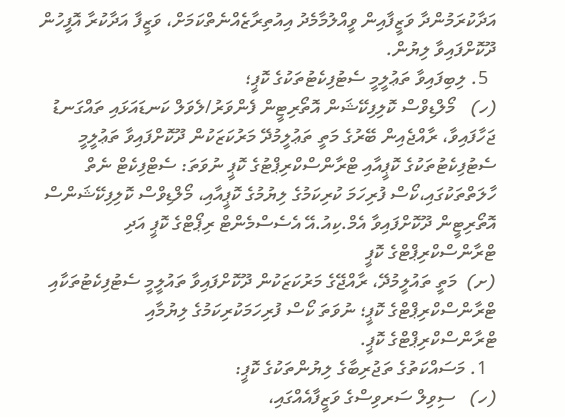އަދާކުރަމުންދާ ވަޒީފާއިން ވީއްލުމާމެދު އިއުތިރާޒެއްނެތްކަމަށް، ވަޒީފާ އަދާކުރާ އޮފީހުން ދޫކޮށްފައިވާ ލިޔުން.
  5. ލިބިފައިވާ ތަޢުލީމީ ސެޓުފިކެޓުތަކުގެ ކޮޕީ؛
(ހ)   މޯލްޑިވްސް ކޮލިފިކޭޝަން އޮތޯރިޓީން ފެންވަރު/ލެވަލް ކަނޑައަޅައި ތައްގަނޑު ޖަހާފައިވާ، ރާއްޖެއިން ބޭރުގެ މަތީ ތަޢުލީމުދޭ މަރުކަޒަކުން ދޫކޮށްފައިވާ ތަޢުލީމީ ސެޓުފިކެޓުތަކުގެ ކޮޕީއާއި ޓްރާންސްކްރިޕްޓުގެ ކޮޕީ ނުވަތަ: ސެޓްފިކެޓް ނެތް ހާލަތްތަކުގައި،ކޯސް ފުރިހަމަ ކުރިކަމުގެ ލިޔުމުގެ ކޮޕީއާއި، މޯލްޑިވްސް ކޮލިފިކޭޝަންސް އޮތޯރިޓީން ދޫކޮށްފައިވާ އެމް.ކިއު.އޭ އެސެސްމެންޓް ރިޕޯޓްގެ ކޮޕީ އަދި ޓްރާންސްކްރިޕްޓްގެ ކޮޕީ
(ށ)  މަތީ ތައުލީމުދޭ، ރާއްޖޭގެ މަރުކަޒަކުން ދޫކޮށްފައިވާ ތައުލީމީ ސެޓުފިކެޓުތަކާއި ޓްރާންސްކްރިޕްޓްގެ ކޮޕީ؛ ނުވަތަ ކޯސް ފުރިހަމަކުރިކަމުގެ ލިޔުމާއި ޓްރާންސްކްރިޕްޓްގެ ކޮޕީ.
  1. މަސައްކަތުގެ ތަޖުރިބާގެ ލިޔުންތަކުގެ ކޮޕީ:
(ހ)   ސިވިލް ސަރވިސްގެ ވަޒީފާއެއްގައި،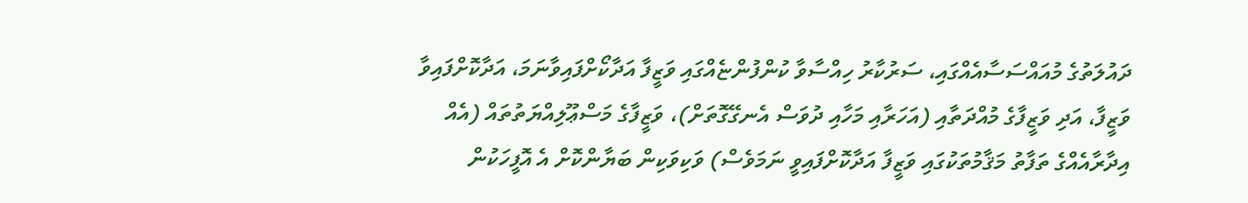ދައުލަތުގެ މުއައްސަސާއެއްގައި، ސަރުކާރު ހިއްސާވާ ކުންފުންޏެއްގައި ވަޒީފާ އަދާކޯށްފައިވާނަމަ، އަދާކޮށްފައިވާ ވަޒީފާ، އަދި ވަޒީފާގެ މުއްދަތާއި (އަހަރާއި މަހާއި ދުވަސް އެނގޭގޮތަށް)، ވަޒީފާގެ މަސްޢޫލިއްޔަތުތައް (އެއް އިދާރާއެއްގެ ތަފާތު މަޤާމުތަކުގައި ވަޒީފާ އަދާކޮށްފައިވީ ނަމަވެސް) ވަކިވަކިން ބަޔާންކޮށް އެ އޮފީހަކުން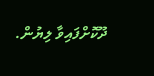ދޫކޮށްފައިވާ ލިޔުން.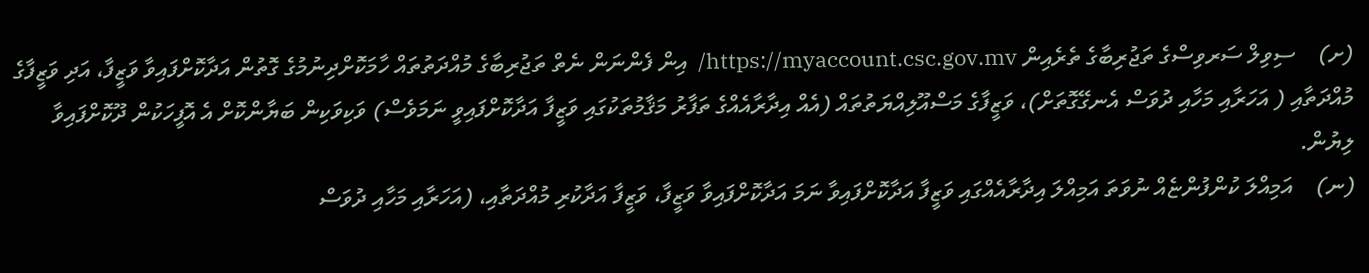(ށ)    ސިވިލް ސަރވިސްގެ ތަޖުރިބާގެ ތެރެއިން https://myaccount.csc.gov.mv/  އިން ފެންނަން ނެތް ތަޖުރިބާގެ މުއްދަތުތައް ހާމަކޮށްދިނުމުގެ ގޮތުން އަދާކޮށްފައިވާ ވަޒީފާ، އަދި ވަޒީފާގެ މުއްދަތާއި ( އަހަރާއި މަހާއި ދުވަސް އެނގޭގޮތަށް)، ވަޒީފާގެ މަސްއޫލިއްޔަތުތައް (އެއް އިދާރާއެއްގެ ތަފާރު މަޤާމުތަކުގައި ވަޒީފާ އަދާކޮށްފައިވީ ނަމަވެސް) ވަކިވަކިން ބަޔާންކޮށް އެ އޮފީހަކުން ދޫކޮށްފައިވާ ލިޔުން.
(ނ)    އަމިއްލަ ކުންފުންޏެއް ނުވަތަ އަމިއްލަ އިދާރާއެއްގައި ވަޒީފާ އަދާކޮށްފައިވާ ނަމަ އަދާކޮށްފައިވާ ވަޒީފާ، ވަޒީފާ އަދާކުރި މުއްދަތާއި، (އަހަރާއި މަހާއި ދުވަސް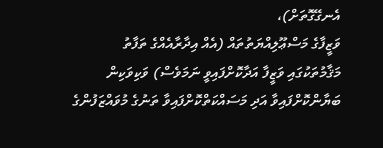އެނގޭގޮތަށް)،
ވަޒީފާގެ މަސްޢޫލިއްޔަތުތައް (އެއް އިދާރާއެއްގެ ތަފާތު މަޤާމުތަކުގައި ވަޒީފާ އަދާކޮށްފައިވީ ނަމަވެސް) ވަކިވަކިން ބަޔާންކޮށްފައިވާ އަދި މަސައްކަތްކޮށްފައިވާ ތަނުގެ މުވައްޒަފުންގެ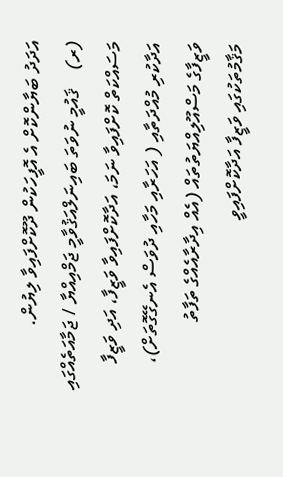އަދަދު ބަޔާންކޮށް އެ އޮފީހަކުން ދޫކޮށްފައިވާ ލިޔުން.
(ރ)    ޤައުމީ ނުވަތަ ބައިނަލްއަޤުވާމީ ޖަމްއިއްޔާ / ޖަމާއަތެއްގައި މަސައްކަތް ކޮށްފައިވާ ނަމަ، އަދާކޮށްފައިވާ ވަޒީފާ، އަދި ވަޒީފާ އަދާކުރި މުއްދަތާއި ( އަހަރާއި މަހާއި ދުވަސް އެނގޭގޮތަށް)، ވަޒީފާގެ މަސްއޫލިއްޔަތުތައް (އެއް އިދާރާއެއްގެ ތަފާތު މަޤާމުތަކުގައި ވަޒީފާ އަދާކޮށްފައިވީ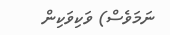ނަމަވެސް) ވަކިވަކިން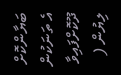ބަޔާންކޮށް އެ ތަނަކުން ދޫކޮށްފައިވާ ލިޔުން (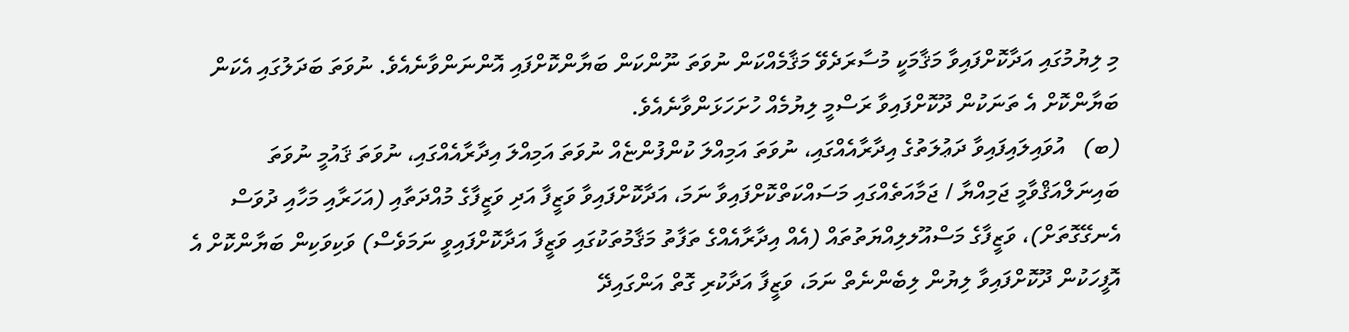މި ލިޔުމުގައި އަދާކޮށްފައިވާ މަޤާމަކީ މުސާރަދެވޭ މަޤާމެއްކަން ނުވަތަ ނޫންކަން ބަޔާންކޮށްފައި އޮންނަންވާނެއެވެ. ނުވަތަ ބަދަލުގައި އެކަން ބަޔާންކޮށް އެ ތަނަކުން ދޫކޮށްފައިވާ ރަސްމީ ލިޔުމެއް ހުށަހަޅަންވާނެއެވެ.
(ބ)   އުވައިލައިފައިވާ ދަޢުލަތުގެ އިދާރާއެއްގައި، ނުވަތަ އަމިއްލަ ކުންފުންޏެއް ނުވަތަ އަމިއްލަ އިދާރާއެއްގައި، ނުވަތަ ޤައުމީ ނުވަތަ ބައިނަލްއަޤްވާމީ ޖަމިއްޔާ / ޖަމާއަތެއްގައި މަސައްކަތްކޮށްފައިވާ ނަމަ، އަދާކޮށްފައިވާ ވަޒީފާ އަދި ވަޒީފާގެ މުއްދަތާއި (އަހަރާއި މަހާއި ދުވަސް އެނގޭގޮތަށް)، ވަޒީފާގެ މަސްއޫލލިއްޔަތުތައް (އެއް އިދާރާއެއްގެ ތަފާތު މަޤާމުތަކުގައި ވަޒީފާ އަދާކޮށްފައިވީ ނަމަވެސް) ވަކިވަކިން ބަޔާންކޮށް އެ އޮފީހަކުން ދޫކޮށްފައިވާ ލިޔުން ލިބެންނެތް ނަމަ، ވަޒީފާ އަދާކުރި ގޮތް އަންގައިދޭ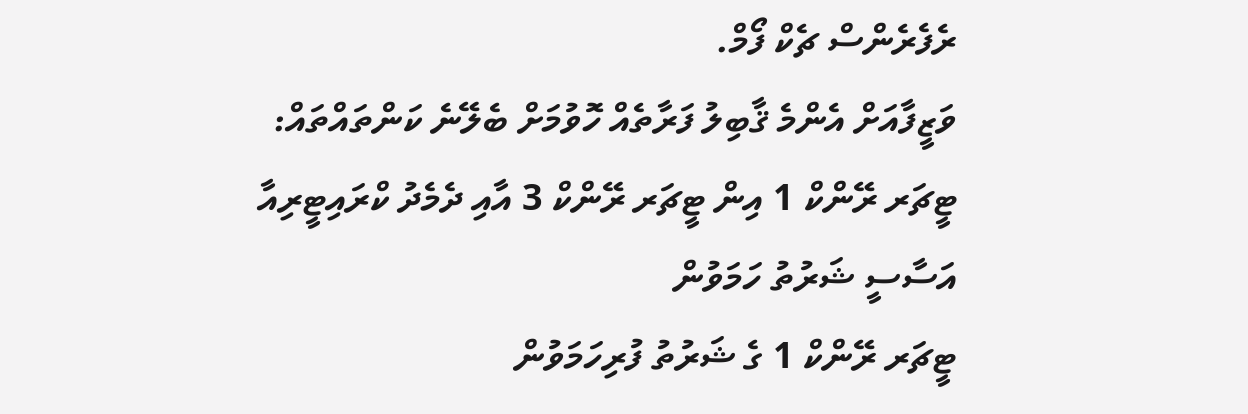ރެފެރެންސް ޗެކް ފޯމް.
ވަޒީފާއަށް އެންމެ ޤާބިލު ފަރާތެއް ހޮވުމަށް ބެލޭނެ ކަންތައްތައް:
ޓީޗަރ ރޭންކް 1 އިން ޓީޗަރ ރޭންކް 3 އާއި ދެމެދު ކްރައިޓީރިއާ
އަސާސީ ޝަރުތު ހަމަވުން
ޓީޗަރ ރޭންކް 1 ގެ ޝަރުތު ފުރިހަމަވުން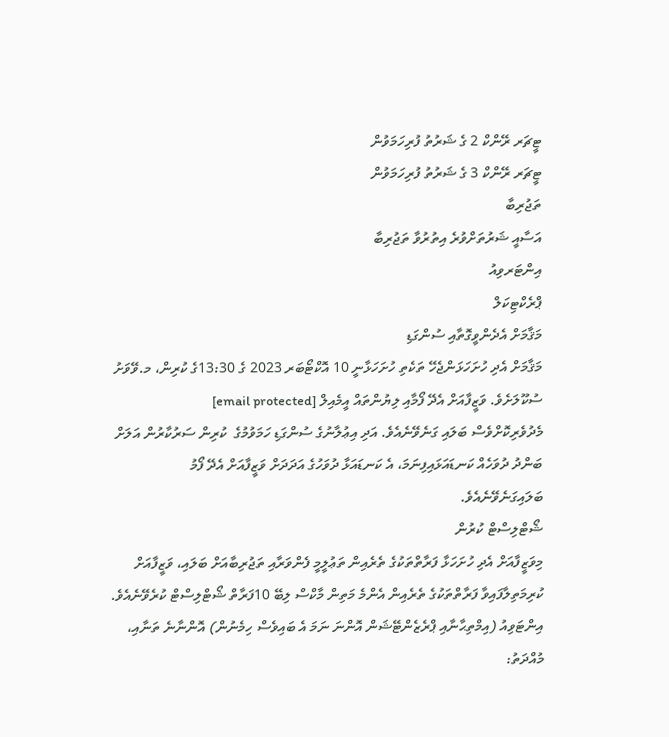ޓީޗަރ ރޭންކް 2 ގެ ޝަރުތު ފުރިހަމަވުން
ޓީޗަރ ރޭންކް 3 ގެ ޝަރުތު ފުރިހަމަވުން
ތަޖުރިބާ
އަސާއީ ޝަރުތަށްވުރެ އިތުރުވާ ތަޖުރިބާ
އިންޓަރވިއު
ޕްރެކްޓިކަލް
މަޤާމަށް އެދެންވީގޮތާއި ސުންގަޑި
މަޤާމަށް އެދި ހުށަހަޅަންޖެހޭ ތަކެތި ހުށަހަޅާނީ 10 އޮކްޓޯބަރ 2023 ގެ 13:30ގެ ކުރިން، މ.ވޭވަށު ސުކޫލަށެވެ. ވަޒީފާއަށް އެދޭ ފޯމާއި ލިޔުންތައް އީމެއިލް [email protected]
މެދުވެރިކޮށްވެސް ބަލައި ގަނެވޭނެއެވެ. އަދި އިޢުލާނުގެ ސުންގަޑި ހަމަވުމުގެ  ކުރިން ސަރުކާރުން އަލަށް ބަންދު ދުވަހެއް ކަނޑައަޅައިފިނަމަ، އެ ކަނޑައަޅާ ދުވަހުގެ އަދަދަށް ވަޒީފާއަށް އެދޭ ފޯމު ބަލައިގަނެވޭނެއެވެ.
ޝޯޓްލިސްޓް ކުރުން
މިވަޒީފާއަށް އެދި ހުށަހަޅާ ފަރާތްތަކުގެ ތެރެއިން ތަޢުލީމީ ފެންވަރާއި ތަޖުރިބާއަށް ބަލައި، ވަޒީފާއަށް ކުރިމަތިލާފައިވާ ފަރާތްތަކުގެ ތެރެއިން އެންމެ މަތިން މާކްސް ލިބޭ 10ފަރާތް ޝޯޓްލިސްޓް ކުރެވޭނެއެވެ.
އިންޓަވިއު (އިމްތިޙާނާއި ޕްރެޒެންޓޭޝަން އޮންނަ ނަމަ އެ ބައިވެސް ހިމެނުން) އޮންނާނެ ތަނާއި، މުއްދަތު: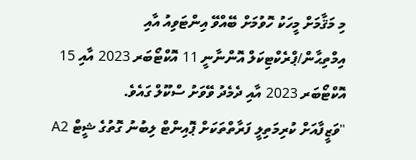މި މަޤާމަށް މީހަކު ހޮވުމަށް ބޭއްވޭ އިންޓަވިއު އާއި އިމްތިޙާން/ޕްރެކްޓިކަލް އޮންނާނީ 11 އޮކްޓޯބަރ 2023 އާއި 15 އޮކްޓޯބަރ 2023 އާއި ދެމެދު ވޭވަށު ސްކޫލް ގައެވެ.
"ވަޒީފާއަށް ކުރިމަތިލީ ފަރާތްތަކަށް ޕޮއިންޓް ލިބުނު ގޮތުގެ ޝީޓް A2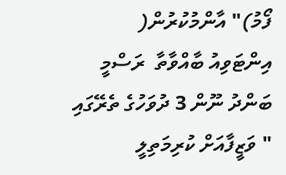ފޯމު)" އާންމުކުރުން(
އިންޓަވިއު ބާއްވާތާ  ރަސްމީ ބަންދު ނޫން 3 ދުވަހުގެ ތެރޭގައި " ވަޒީފާއަށް ކުރިމަތިލީ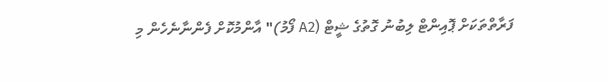ފަރާތްތަކަށް ޕޮއިންޓް ލިބުނު ގޮތުގެ ޝީޓް (A2 ފޯމު)" އާންމުކޮށް ފެންނާނެހެން މި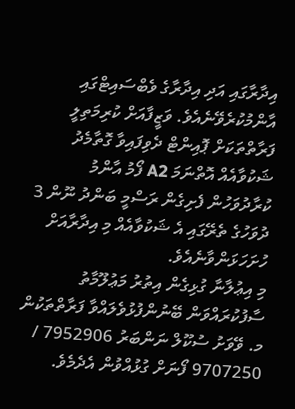އިދާރާގައި އަދި އިދާރާގެ ވެބްސައިޓްގައި އާންމުކުރެވޭނެއެވެ. ވަޒީފާއަށް ކުރިމަތިލީ ފަރާތްތަކަށް ޕޮއިންޓް ދެވިފައިވާ ގޮތާމެދު ޝަކުވާއެއް އޮތްނަމަ A2 ފޯމު އާންމު ކުރާދުވަހުން ފެށިގެން ރަސްމީ ބަންދު ނޫން 3 ދުވަހުގެ ތެރޭގައި އެ ޝަކުވާއެއް މި އިދާރާއަށް ހުށަހަޅަންވާނެއެވެ.
މި އިޢުލާނާ ގުޅިގެން އިތުރު މަޢުލޫމާތު ސާފުކުރައްވަން ބޭނުންފުޅުވެލައްވާ ފަރާތްތަކުން މ. ވޭވަށު ސުކޫލް ނަންބަރު 7952906 / 9707250 ފޯނަށް ގުޅުއްވުން އެދެމެވެ.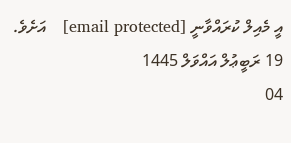އީ މެއިލް ކުރައްވާނީ [email protected]   އަށެވެ.
19 ރަބީޢުލް އައްވަލް 1445
04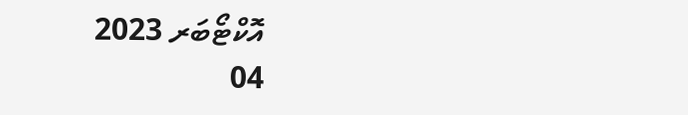އޮކްޓޯބަރ 2023
04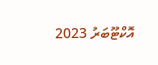އޮކްޓޫބަރު 2023